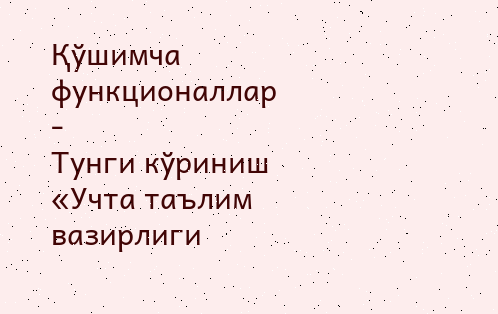Қўшимча функционаллар
-
Тунги кўриниш
«Учта таълим вазирлиги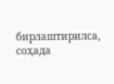бирлаштирилса, соҳада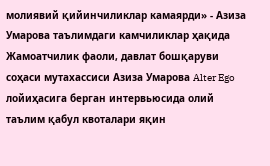молиявий қийинчиликлар камаярди» - Азиза Умарова таълимдаги камчиликлар ҳақида
Жамоатчилик фаоли, давлат бошқаруви соҳаси мутахассиси Азиза Умарова Alter Ego лойиҳасига берган интервьюсида олий таълим қабул квоталари яқин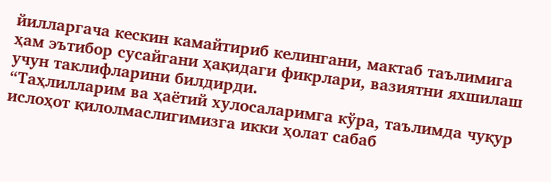йилларгача кескин камайтириб келингани, мактаб таълимига ҳам эътибор сусайгани ҳақидаги фикрлари, вазиятни яхшилаш учун таклифларини билдирди.
“Таҳлилларим ва ҳаётий хулосаларимга кўра, таълимда чуқур ислоҳот қилолмаслигимизга икки ҳолат сабаб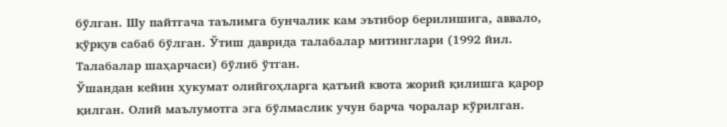бўлган. Шу пайтгача таълимга бунчалик кам эътибор берилишига, аввало, қўрқув сабаб бўлган. Ўтиш даврида талабалар митинглари (1992 йил. Талабалар шаҳарчаси) бўлиб ўтган.
Ўшандан кейин ҳукумат олийгоҳларга қатъий квота жорий қилишга қарор қилган. Олий маълумотга эга бўлмаслик учун барча чоралар кўрилган.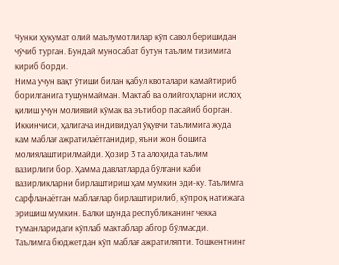Чунки ҳукумат олий маълумотлилар кўп савол беришидан чўчиб турган. Бундай муносабат бутун таълим тизимига кириб борди.
Нима учун вақт ўтиши билан қабул квоталари камайтириб борилганига тушунмайман. Мактаб ва олийгоҳларни ислоҳ қилиш учун молиявий кўмак ва эътибор пасайиб борган. Иккинчиси, ҳалигача индивидуал ўқувчи таълимига жуда кам маблағ ажратилаётганидир, яъни жон бошига молиялаштирилмайди. Ҳозир 3 та алоҳида таълим вазирлиги бор. Ҳамма давлатларда бўлгани каби вазирликларни бирлаштириш ҳам мумкин эди-ку. Таълимга сарфланаётган маблағлар бирлаштирилиб, кўпроқ натижага эришиш мумкин. Балки шунда республиканинг чекка туманларидаги кўплаб мактаблар абгор бўлмасди.
Таълимга бюджетдан кўп маблағ ажратиляпти. Тошкентнинг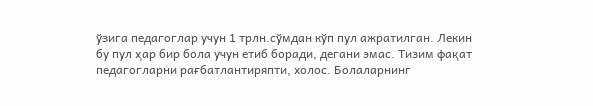ўзига педагоглар учун 1 трлн.сўмдан кўп пул ажратилган. Лекин бу пул ҳар бир бола учун етиб боради, дегани эмас. Тизим фақат педагогларни рағбатлантиряпти, холос. Болаларнинг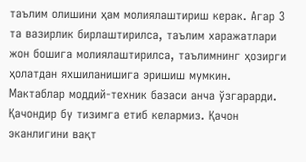таълим олишини ҳам молиялаштириш керак. Агар 3 та вазирлик бирлаштирилса, таълим харажатлари жон бошига молиялаштирилса, таълимнинг ҳозирги ҳолатдан яхшиланишига эришиш мумкин. Мактаблар моддий-техник базаси анча ўзгарарди. Қачондир бу тизимга етиб келармиз. Қачон эканлигини вақт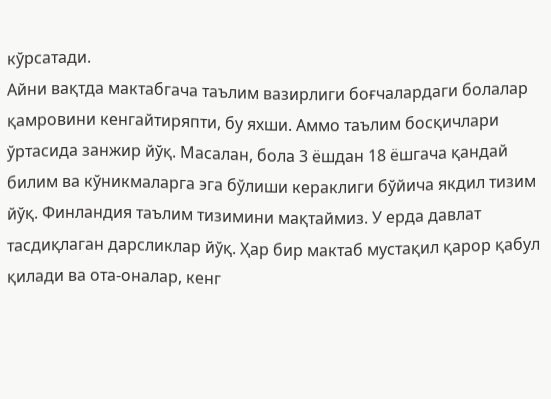кўрсатади.
Айни вақтда мактабгача таълим вазирлиги боғчалардаги болалар қамровини кенгайтиряпти, бу яхши. Аммо таълим босқичлари ўртасида занжир йўқ. Масалан, бола 3 ёшдан 18 ёшгача қандай билим ва кўникмаларга эга бўлиши кераклиги бўйича якдил тизим йўқ. Финландия таълим тизимини мақтаймиз. У ерда давлат тасдиқлаган дарсликлар йўқ. Ҳар бир мактаб мустақил қарор қабул қилади ва ота-оналар, кенг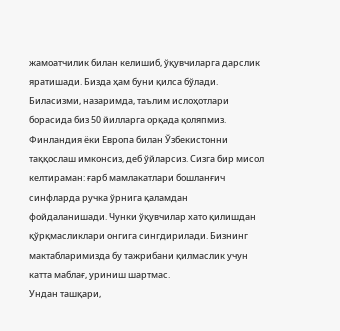жамоатчилик билан келишиб, ўқувчиларга дарслик яратишади. Бизда ҳам буни қилса бўлади. Биласизми, назаримда, таълим ислоҳотлари борасида биз 50 йилларга орқада қоляпмиз. Финландия ёки Европа билан Ўзбекистонни таққослаш имконсиз, деб ўйларсиз. Сизга бир мисол келтираман: ғарб мамлакатлари бошланғич синфларда ручка ўрнига қаламдан фойдаланишади. Чунки ўқувчилар хато қилишдан қўрқмасликлари онгига сингдирилади. Бизнинг мактабларимизда бу тажрибани қилмаслик учун катта маблағ, уриниш шартмас.
Ундан ташқари,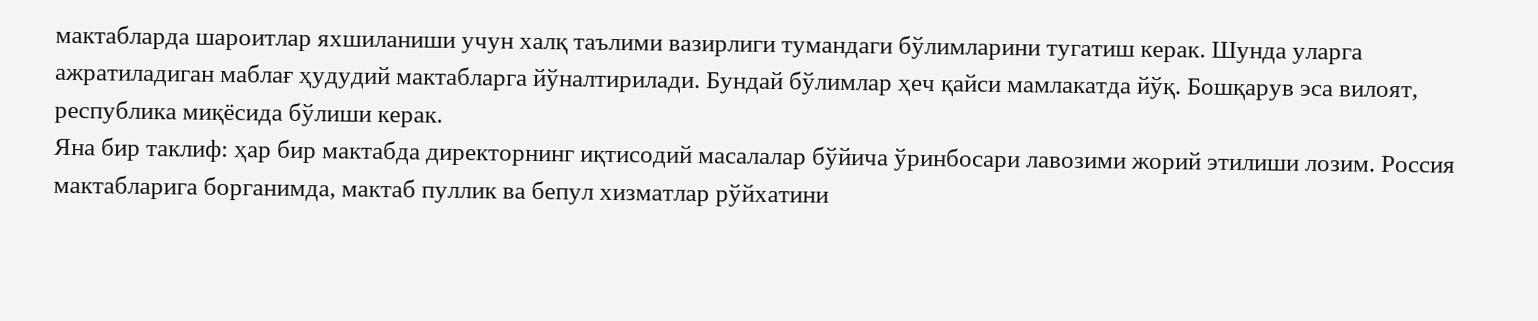мактабларда шароитлар яхшиланиши учун халқ таълими вазирлиги тумандаги бўлимларини тугатиш керак. Шунда уларга ажратиладиган маблағ ҳудудий мактабларга йўналтирилади. Бундай бўлимлар ҳеч қайси мамлакатда йўқ. Бошқарув эса вилоят, республика миқёсида бўлиши керак.
Яна бир таклиф: ҳар бир мактабда директорнинг иқтисодий масалалар бўйича ўринбосари лавозими жорий этилиши лозим. Россия мактабларига борганимда, мактаб пуллик ва бепул хизматлар рўйхатини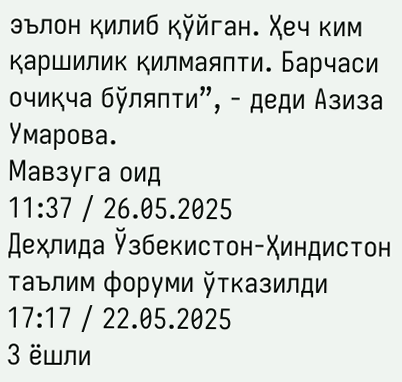эълон қилиб қўйган. Ҳеч ким қаршилик қилмаяпти. Барчаси очиқча бўляпти”, - деди Азиза Умарова.
Мавзуга оид
11:37 / 26.05.2025
Деҳлида Ўзбекистон-Ҳиндистон таълим форуми ўтказилди
17:17 / 22.05.2025
3 ёшли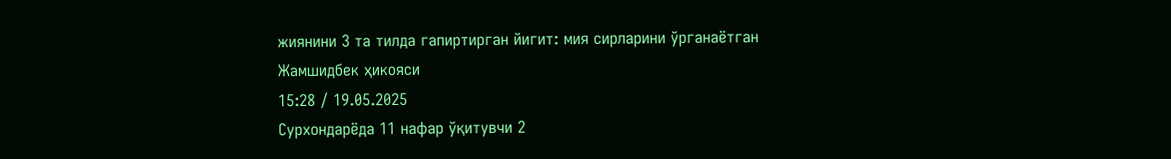жиянини 3 та тилда гапиртирган йигит: мия сирларини ўрганаётган Жамшидбек ҳикояси
15:28 / 19.05.2025
Сурхондарёда 11 нафар ўқитувчи 2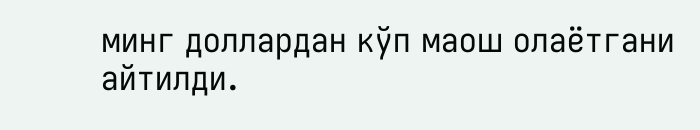минг доллардан кўп маош олаётгани айтилди.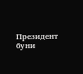Президент буни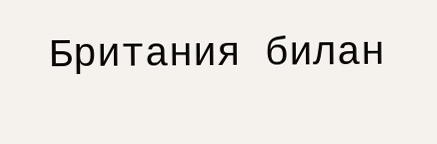Британия билан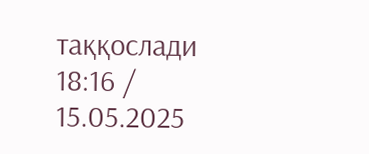таққослади
18:16 / 15.05.2025